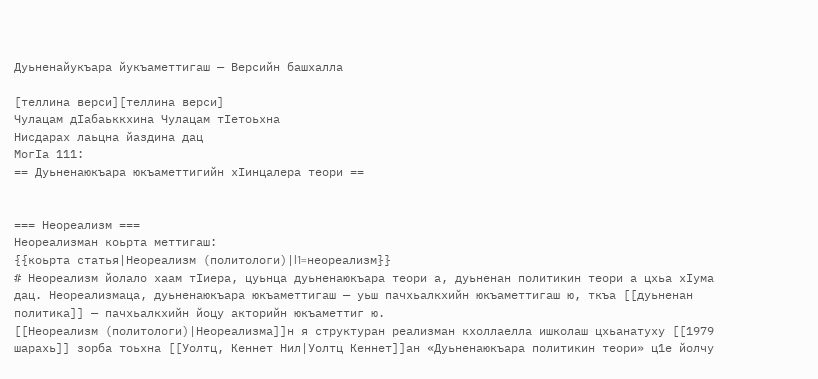Дуьненайукъара йукъаметтигаш — Версийн башхалла

[теллина верси][теллина верси]
Чулацам дӀабаьккхина Чулацам тӀетоьхна
Нисдарах лаьцна йаздина дац
МогӀа 111:
== Дуьненаюкъара юкъаметтигийн хӀинцалера теори ==


=== Неореализм ===
Неореализман коьрта меттигаш:
{{коьрта статья|Неореализм (политологи)|l1=неореализм}}
# Неореализм йолало хаам тӀиера, цуьнца дуьненаюкъара теори а, дуьненан политикин теори а цхьа хӀума дац. Неореализмаца, дуьненаюкъара юкъаметтигаш — уьш пачхьалкхийн юкъаметтигаш ю, ткъа [[дуьненан политика]] — пачхьалкхийн йоцу акторийн юкъаметтиг ю.
[[Неореализм (политологи)|Неореализма]]н я структуран реализман кхоллаелла ишколаш цхьанатуху [[1979 шарахь]] зорба тоьхна [[Уолтц, Кеннет Нил|Уолтц Кеннет]]ан «Дуьненаюкъара политикин теори» ц1е йолчу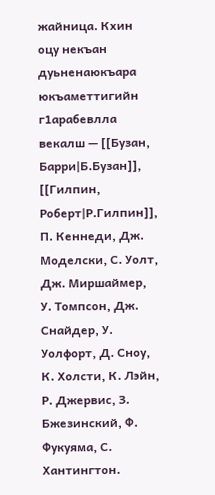жайница. Кхин оцу некъан дуьненаюкъара юкъаметтигийн г1арабевлла векалш — [[Бузан, Барри|Б.Бузан]], [[Гилпин, Роберт|Р.Гилпин]], П. Кеннеди, Дж. Моделски, С. Уолт, Дж. Миршаймер, У. Томпсон, Дж. Снайдер, У. Уолфорт, Д. Сноу, К. Холсти, К. Лэйн, Р. Джервис, З. Бжезинский, Ф. Фукуяма, С. Хантингтон.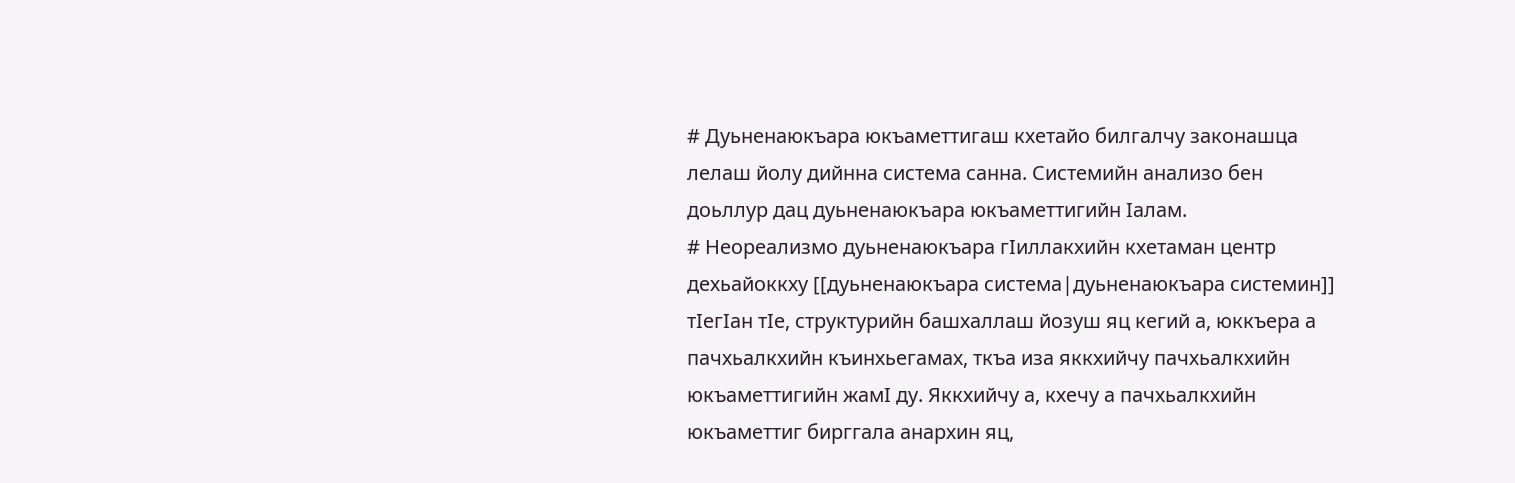# Дуьненаюкъара юкъаметтигаш кхетайо билгалчу законашца лелаш йолу дийнна система санна. Системийн анализо бен доьллур дац дуьненаюкъара юкъаметтигийн Ӏалам.
# Неореализмо дуьненаюкъара гӀиллакхийн кхетаман центр дехьайоккху [[дуьненаюкъара система|дуьненаюкъара системин]] тӀегӀан тӀе, структурийн башхаллаш йозуш яц кегий а, юккъера а пачхьалкхийн къинхьегамах, ткъа иза яккхийчу пачхьалкхийн юкъаметтигийн жамӀ ду. Яккхийчу а, кхечу а пачхьалкхийн юкъаметтиг бирггала анархин яц,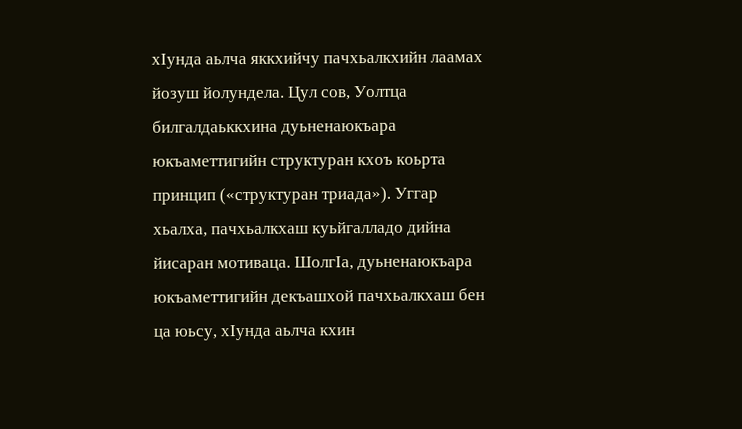хӀунда аьлча яккхийчу пачхьалкхийн лаамах йозуш йолундела. Цул сов, Уолтца билгалдаьккхина дуьненаюкъара юкъаметтигийн структуран кхоъ коьрта принцип («структуран триада»). Уггар хьалха, пачхьалкхаш куьйгалладо дийна йисаран мотиваца. ШолгӀа, дуьненаюкъара юкъаметтигийн декъашхой пачхьалкхаш бен ца юьсу, хӀунда аьлча кхин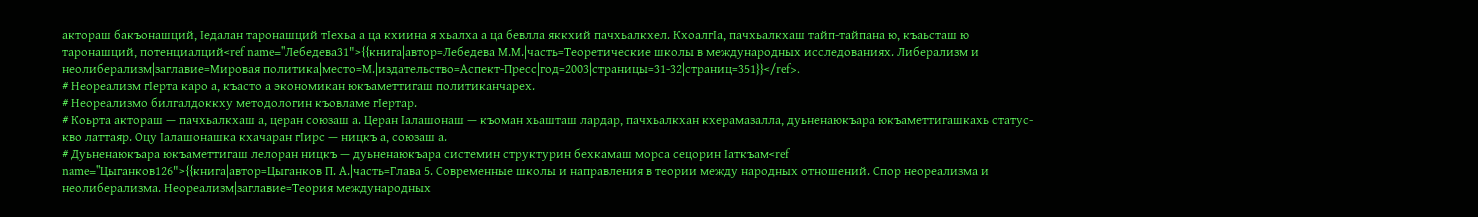актораш бакъонашций, Ӏедалан таронашций тӀехьа а ца кхиина я хьалха а ца бевлла яккхий пачхьалкхел. КхоалгӀа, пачхьалкхаш тайп-тайпана ю, къаьсташ ю таронашций, потенциалций<ref name="Лебедева31">{{книга|автор=Лебедева М.М.|часть=Теоретические школы в международных исследованиях. Либерализм и неолиберализм|заглавие=Мировая политика|место=М.|издательство=Аспект-Пресс|год=2003|страницы=31-32|страниц=351}}</ref>.
# Неореализм гӀерта каро а, къасто а экономикан юкъаметтигаш политиканчарех.
# Неореализмо билгалдоккху методологин къовламе гӀертар.
# Коьрта актораш — пачхьалкхаш а, церан союзаш а. Церан Ӏалашонаш — къоман хьашташ лардар, пачхьалкхан кхерамазалла, дуьненаюкъара юкъаметтигашкахь статус-кво латтаяр. Оцу Ӏалашонашка кхачаран гӀирс — ницкъ а, союзаш а.
# Дуьненаюкъара юкъаметтигаш лелоран ницкъ — дуьненаюкъара системин структурин бехкамаш морса сецорин Ӏаткъам<ref name="Цыганков126">{{книга|автор=Цыганков П. А.|часть=Глава 5. Современные школы и направления в теории между народных отношений. Спор неореализма и неолиберализма. Неореализм|заглавие=Теория международных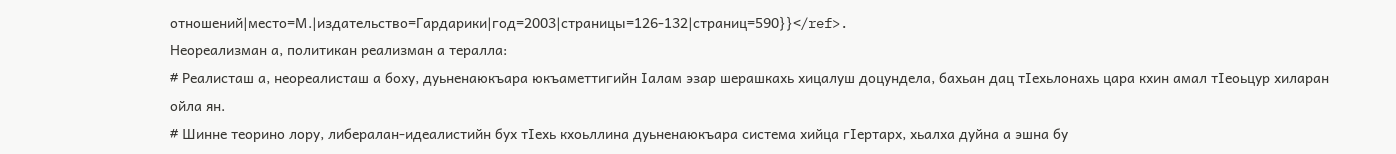отношений|место=М.|издательство=Гардарики|год=2003|страницы=126-132|страниц=590}}</ref>.
Неореализман а, политикан реализман а тералла:
# Реалисташ а, неореалисташ а боху, дуьненаюкъара юкъаметтигийн Ӏалам эзар шерашкахь хицалуш доцундела, бахьан дац тӀехьлонахь цара кхин амал тӀеоьцур хиларан ойла ян.
# Шинне теорино лору, либералан-идеалистийн бух тӀехь кхоьллина дуьненаюкъара система хийца гӀертарх, хьалха дуйна а эшна бу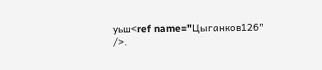уьш<ref name="Цыганков126" />.